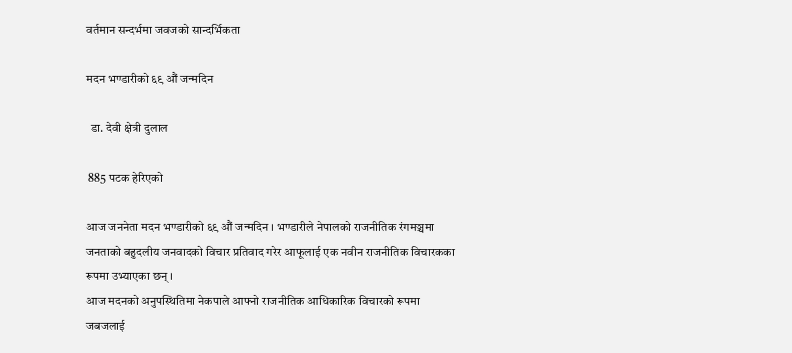वर्तमान सन्दर्भमा जवजको सान्दर्भिकता

मदन भण्डारीको ६९ औं जन्मदिन

  डा. देवी क्षेत्री दुलाल

 885 पटक हेरिएको

आज जननेता मदन भण्डारीको ६९ औं जन्मदिन । भण्डारीले नेपालको राजनीतिक रंगमञ्चमा जनताको बहुदलीय जनवादको विचार प्रतिवाद गरेर आफूलाई एक नवीन राजनीतिक विचारकका रूपमा उभ्याएका छन् ।
आज मदनको अनुपस्थितिमा नेकपाले आफ्नो राजनीतिक आधिकारिक विचारको रूपमा जबजलाई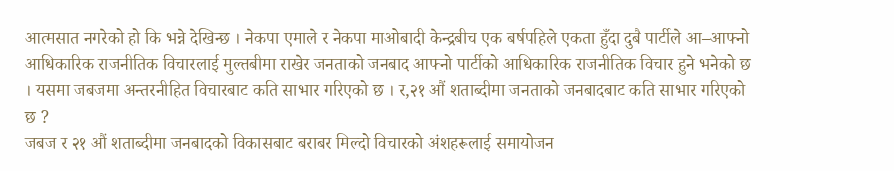आत्मसात नगरेको हो कि भन्ने देखिन्छ । नेकपा एमाले र नेकपा माओबादी केन्द्रबीच एक बर्षपहिले एकता हुँदा दुबै पार्टीले आ–आफ्नो आधिकारिक राजनीतिक विचारलाई मुल्तबीमा राखेर जनताको जनबाद आफ्नो पार्टीको आधिकारिक राजनीतिक विचार हुने भनेको छ । यसमा जबजमा अन्तरनीहित विचारबाट कति साभार गरिएको छ । र,२१ औं शताब्दीमा जनताको जनबादबाट कति साभार गरिएको छ ?
जबज र २१ औं शताब्दीमा जनबादको विकासबाट बराबर मिल्दो विचारको अंशहरूलाई समायोजन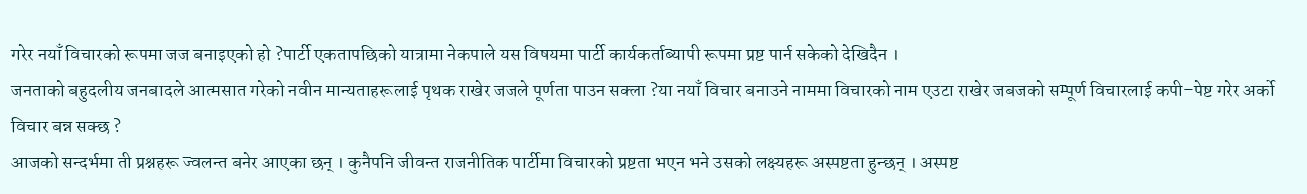गरेर नयाँ विचारको रूपमा जज बनाइएको हो ?पार्टी एकतापछिको यात्रामा नेकपाले यस विषयमा पार्टी कार्यकर्ताब्यापी रूपमा प्रष्ट पार्न सकेको देखिदैन ।
जनताको बहुदलीय जनबादले आत्मसात गरेको नवीन मान्यताहरूलाई पृथक राखेर जजले पूर्णता पाउन सक्ला ?या नयाँ विचार बनाउने नाममा विचारको नाम एउटा राखेर जबजको सम्पूर्ण विचारलाई कपी–पेष्ट गरेर अर्को विचार बन्न सक्छ ?
आजको सन्दर्भमा ती प्रश्नहरू ज्वलन्त बनेर आएका छन् । कुनैपनि जीवन्त राजनीतिक पार्टीमा विचारको प्रष्टता भएन भने उसको लक्ष्यहरू अस्पष्टता हुन्छन् । अस्पष्ट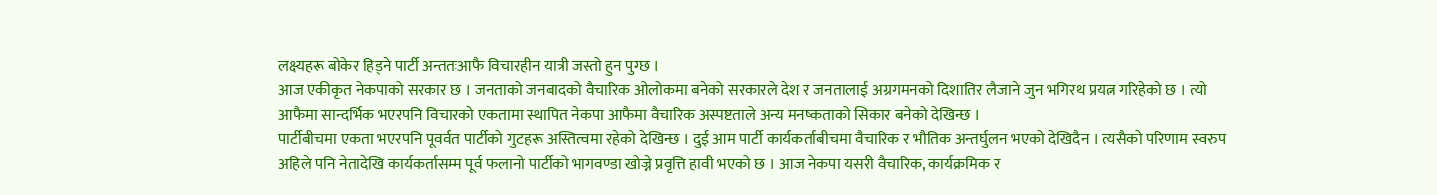लक्ष्यहरू बोकेर हिड्ने पार्टी अन्ततःआफै विचारहीन यात्री जस्तो हुन पुग्छ ।
आज एकीकृत नेकपाको सरकार छ । जनताको जनबादको वैचारिक ओलोकमा बनेको सरकारले देश र जनतालाई अग्रगमनको दिशातिर लैजाने जुन भगिरथ प्रयत्न गरिहेको छ । त्यो आफैमा सान्दर्भिक भएरपनि विचारको एकतामा स्थापित नेकपा आफैमा वैचारिक अस्पष्टताले अन्य मनष्कताको सिकार बनेको देखिन्छ ।
पार्टीबीचमा एकता भएरपनि पूवर्वत पार्टीको गुटहरू अस्तित्वमा रहेको देखिन्छ । दुई आम पार्टी कार्यकर्ताबीचमा वैचारिक र भौतिक अन्तर्घुलन भएको देखिदैन । त्यसैको परिणाम स्वरुप अहिले पनि नेतादेखि कार्यकर्तासम्म पूर्व फलानो पार्टीको भागवण्डा खोज्ने प्रवृत्ति हावी भएको छ । आज नेकपा यसरी वैचारिक, कार्यक्रमिक र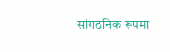सांगठनिक रूपमा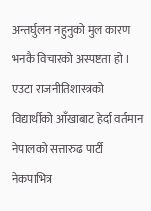अन्तर्घुलन नहुनुको मुल कारण भनकै विचारको अस्पष्टता हो ।
एउटा राजनीतिशास्त्रको विद्यार्थीको आँखाबाट हेर्दा वर्तमान नेपालको सत्तारुढ पार्टी नेकपाभित्र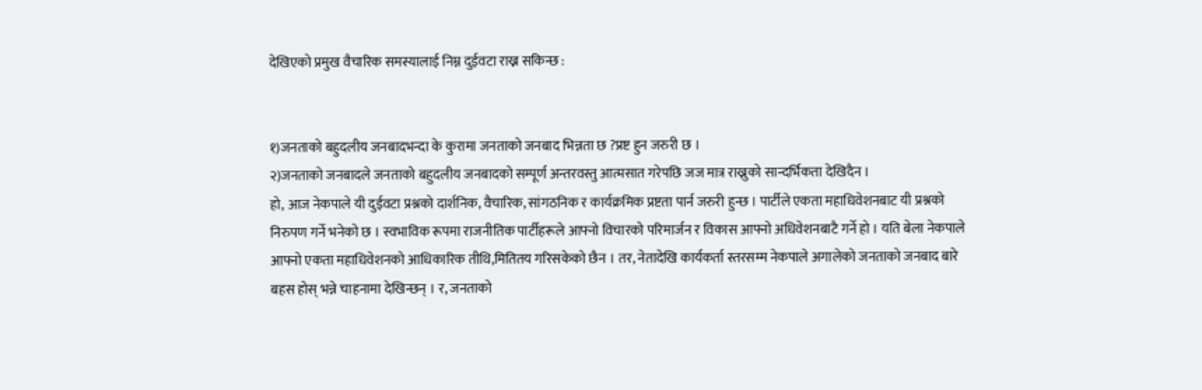देखिएको प्रमुख वैचारिक समस्यालाई निम्न दुईवटा राख्न सकिन्छ :


१)जनताको बहुदलीय जनबादभन्दा के कुरामा जनताको जनबाद भिन्नता छ ?प्रष्ट हुन जरुरी छ ।
२)जनताको जनबादले जनताको बहुदलीय जनबादको सम्पूर्ण अन्तरवस्तु आत्मसात गरेपछि जज मात्र राख्नुको सान्दर्भिकता देखिदैन ।
हो, आज नेकपाले यी दुईवटा प्रश्नको दार्शनिक, वैचारिक, सांगठनिक र कार्यक्रमिक प्रष्टता पार्न जरुरी हुन्छ । पार्टीले एकता महाधिवेशनबाट यी प्रश्नको निरुपण गर्ने भनेको छ । स्वभाविक रूपमा राजनीतिक पार्टीहरूले आफ्नो विचारको परिमार्जन र विकास आफ्नो अधिवेशनबाटै गर्ने हो । यति बेला नेकपाले आफ्नो एकता महाधिवेशनको आधिकारिक तीथि,मितितय गरिसकेको छैन । तर, नेतादेखि कार्यकर्ता स्तरसम्म नेकपाले अगालेको जनताको जनबाद बारे बहस होस् भन्ने चाहनामा देखिन्छन् । र, जनताको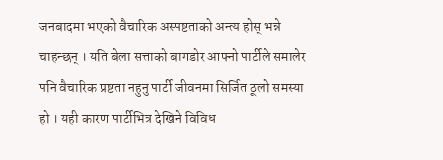जनबादमा भएको वैचारिक अस्पष्टताको अन्त्य होस् भन्ने चाहन्छन् । यति बेला सत्ताको बागडोर आफ्नो पार्टीले समालेर पनि वैचारिक प्रष्टता नहुनु पार्टी जीवनमा सिर्जित ठूलो समस्या हो । यही कारण पार्टीभित्र देखिने विविध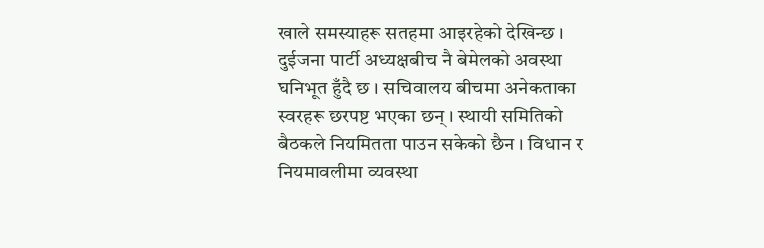खाले समस्याहरू सतहमा आइरहेको देखिन्छ । दुईजना पार्टी अध्यक्षबीच नै बेमेलको अवस्था घनिभूत हुँदै छ । सचिवालय बीचमा अनेकताका स्वरहरू छरपष्ट भएका छन् । स्थायी समितिको बैठकले नियमितता पाउन सकेको छैन । विधान र नियमावलीमा व्यवस्था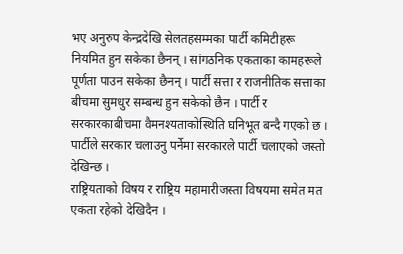भए अनुरुप केन्द्रदेखि सेलतहसम्मका पार्टी कमिटीहरू नियमित हुन सकेका छैनन् । सांगठनिक एकताका कामहरूले पूर्णता पाउन सकेका छैनन् । पार्टी सत्ता र राजनीतिक सत्ताका बीचमा सुमधुर सम्बन्ध हुन सकेको छैन । पार्टी र सरकारकाबीचमा वैमनश्यताकोस्थिति घनिभूत बन्दै गएको छ । पार्टीले सरकार चलाउनु पर्नेमा सरकारले पार्टी चलाएको जस्तो देखिन्छ ।
राष्ट्रियताको विषय र राष्ट्रिय महामारीजस्ता विषयमा समेत मत एकता रहेको देखिदैन ।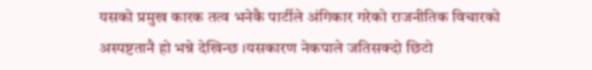यसको प्रमुख कारक तत्व भनेकै पार्टीले अंगिकार गरेको राजनीतिक विचारको अस्पष्टतानै हो भन्ने देखिन्छ ।यसकारण नेकपाले जतिसक्दो छिटो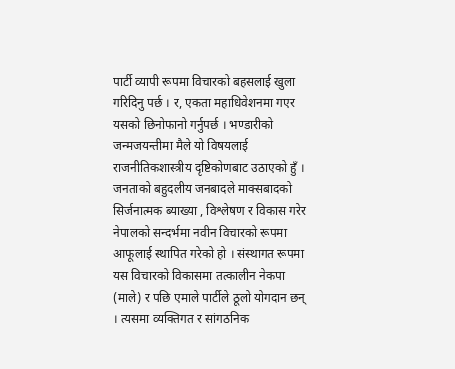पार्टी व्यापी रूपमा विचारको बहसलाई खुला गरिदिनु पर्छ । र, एकता महाधिवेशनमा गएर यसको छिनोफानो गर्नुपर्छ । भण्डारीको जन्मजयन्तीमा मैले यो विषयलाई राजनीतिकशास्त्रीय दृष्टिकोणबाट उठाएको हुँ ।
जनताको बहुदलीय जनबादले माक्सबादको सिर्जनात्मक ब्याख्या , विश्लेषण र विकास गरेर नेपालको सन्दर्भमा नवीन विचारको रूपमा आफूलाई स्थापित गरेको हो । संस्थागत रूपमा यस विचारको विकासमा तत्कालीन नेकपा (माले) र पछि एमाले पार्टीले ठूलो योगदान छन् । त्यसमा व्यक्तिगत र सांगठनिक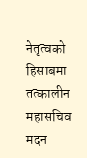नेतृत्वको हिसाबमा तत्कालीन महासचिव मदन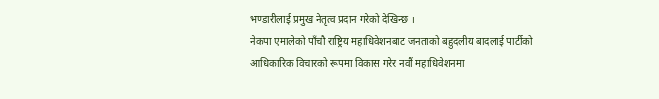भण्डारीलाई प्रमुख नेतृत्व प्रदान गरेको देखिन्छ ।
नेकपा एमालेको पाँचौ राष्ट्रिय महाधिवेशनबाट जनताको बहुदलीय बादलाई पार्टीको आधिकारिक विचारको रूपमा विकास गरेर नवौं महाधिवेशनमा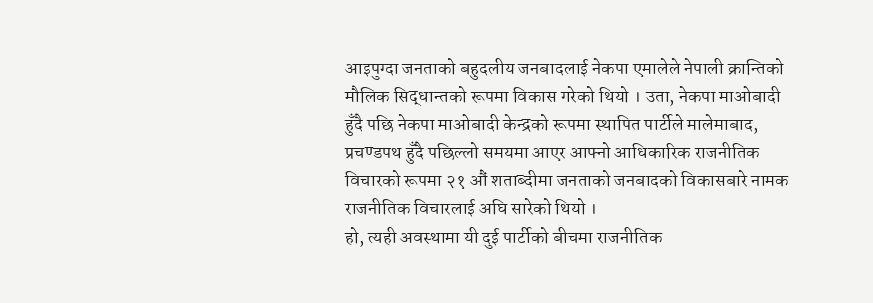आइपुग्दा जनताको बहुदलीय जनबादलाई नेकपा एमालेले नेपाली क्रान्तिको मौलिक सिद्धान्तको रूपमा विकास गरेको थियो । उता, नेकपा माओबादी हुँदै पछि नेकपा माओबादी केन्द्रको रूपमा स्थापित पार्टीले मालेमाबाद, प्रचण्डपथ हुँदै पछिल्लो समयमा आएर आफ्नो आधिकारिक राजनीतिक विचारको रूपमा २१ औं शताब्दीमा जनताको जनबादको विकासबारे नामक राजनीतिक विचारलाई अघि सारेको थियो ।
हो, त्यही अवस्थामा यी दुई पार्टीको बीचमा राजनीतिक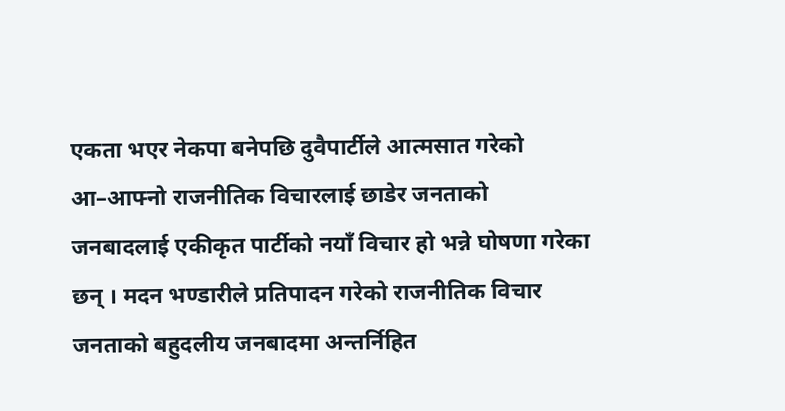एकता भएर नेकपा बनेपछि दुवैपार्टीले आत्मसात गरेको आ–आफ्नो राजनीतिक विचारलाई छाडेर जनताको जनबादलाई एकीकृत पार्टीको नयाँ विचार हो भन्ने घोषणा गरेका छन् । मदन भण्डारीले प्रतिपादन गरेको राजनीतिक विचार जनताको बहुदलीय जनबादमा अन्तर्निहित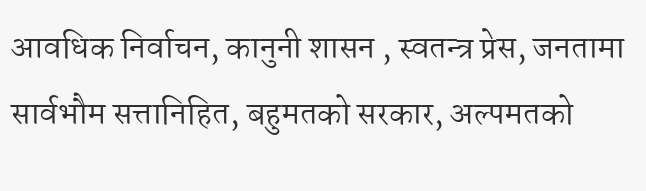आवधिक निर्वाचन, कानुनी शासन , स्वतन्त्र प्रेस, जनतामा सार्वभौम सत्तानिहित, बहुमतको सरकार, अल्पमतको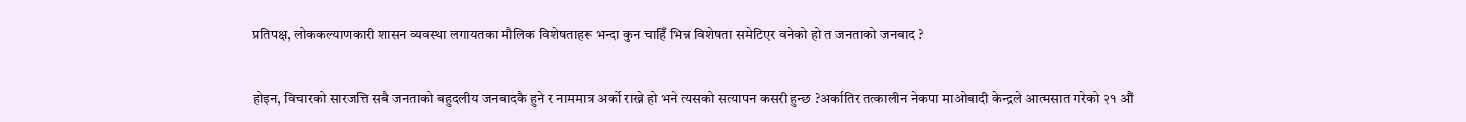प्रतिपक्ष, लोककल्याणकारी शासन व्यवस्था लगायतका मौलिक विशेषताहरू भन्दा कुन चाहिँ भिन्न विशेषता समेटिएर वनेको हो त जनताको जनबाद ?


होइन, विचारको सारजत्ति सबै जनताको बहुदलीय जनबादकै हुने र नाममात्र अर्को राख्ने हो भने त्यसको सत्यापन कसरी हुन्छ ?अर्कातिर तत्कालीन नेकपा माओबादी केन्द्रले आत्मसात गरेको २१ औं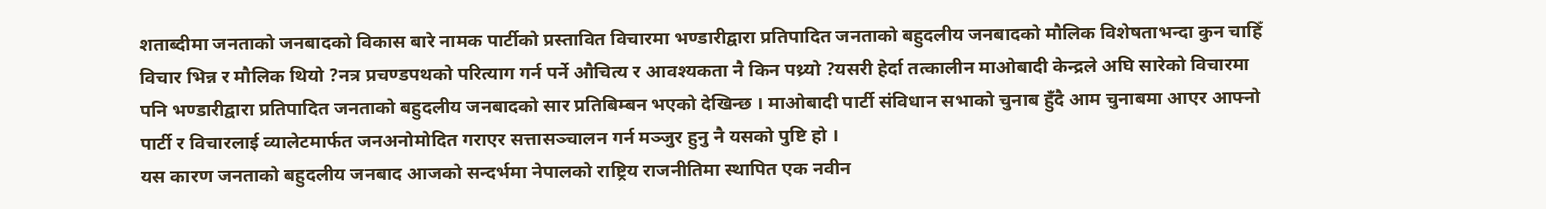शताब्दीमा जनताको जनबादको विकास बारे नामक पार्टीको प्रस्तावित विचारमा भण्डारीद्वारा प्रतिपादित जनताको बहुदलीय जनबादको मौलिक विशेषताभन्दा कुन चाहिँ विचार भिन्न र मौलिक थियो ?नत्र प्रचण्डपथको परित्याग गर्न पर्ने औचित्य र आवश्यकता नै किन पथ्र्यो ?यसरी हेर्दा तत्कालीन माओबादी केन्द्रले अघि सारेको विचारमा पनि भण्डारीद्वारा प्रतिपादित जनताको बहुदलीय जनबादको सार प्रतिबिम्बन भएको देखिन्छ । माओबादी पार्टी संविधान सभाको चुनाब हुँदै आम चुनाबमा आएर आफ्नो पार्टी र विचारलाई व्यालेटमार्फत जनअनोमोदित गराएर सत्तासञ्चालन गर्न मञ्जुर हुनु नै यसको पुष्टि हो ।
यस कारण जनताको बहुदलीय जनबाद आजको सन्दर्भमा नेपालको राष्ट्रिय राजनीतिमा स्थापित एक नवीन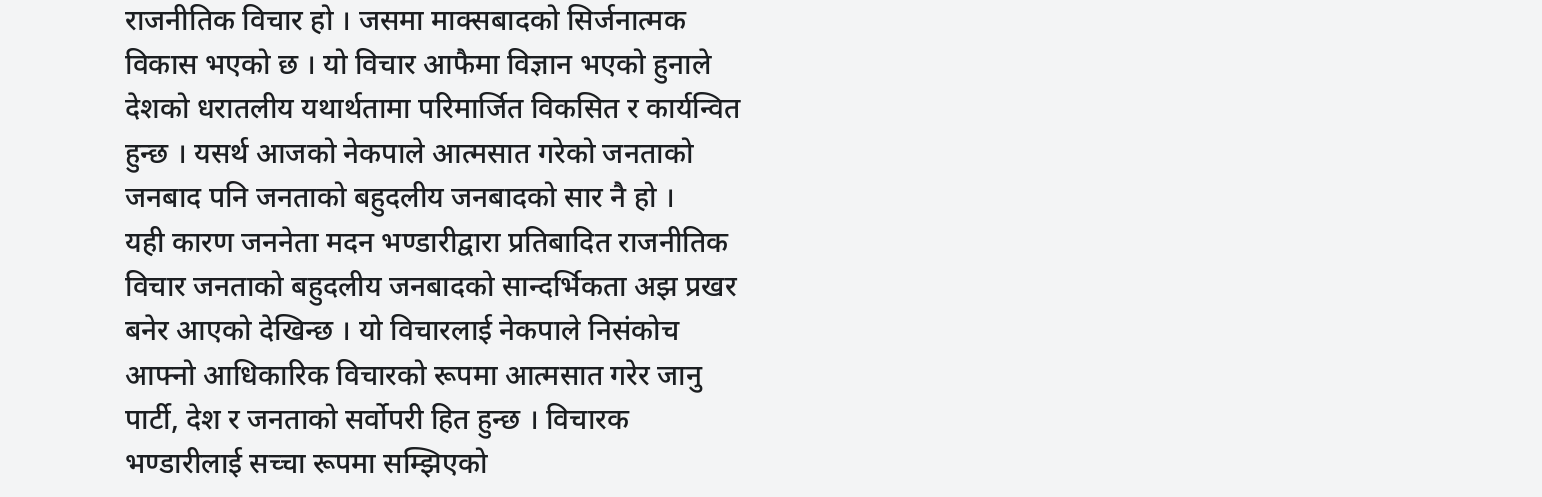राजनीतिक विचार हो । जसमा माक्सबादको सिर्जनात्मक विकास भएको छ । यो विचार आफैमा विज्ञान भएको हुनाले देशको धरातलीय यथार्थतामा परिमार्जित विकसित र कार्यन्वित हुन्छ । यसर्थ आजको नेकपाले आत्मसात गरेको जनताको जनबाद पनि जनताको बहुदलीय जनबादको सार नै हो ।
यही कारण जननेता मदन भण्डारीद्वारा प्रतिबादित राजनीतिक विचार जनताको बहुदलीय जनबादको सान्दर्भिकता अझ प्रखर बनेर आएको देखिन्छ । यो विचारलाई नेकपाले निसंकोच आफ्नो आधिकारिक विचारको रूपमा आत्मसात गरेर जानु पार्टी, देश र जनताको सर्वोपरी हित हुन्छ । विचारक भण्डारीलाई सच्चा रूपमा सम्झिएको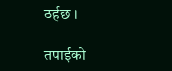ठर्हछ ।

तपाईको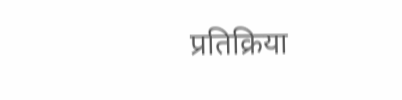प्रतिक्रिया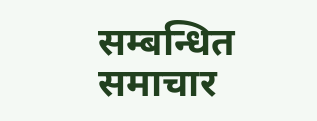सम्बन्धित समाचार